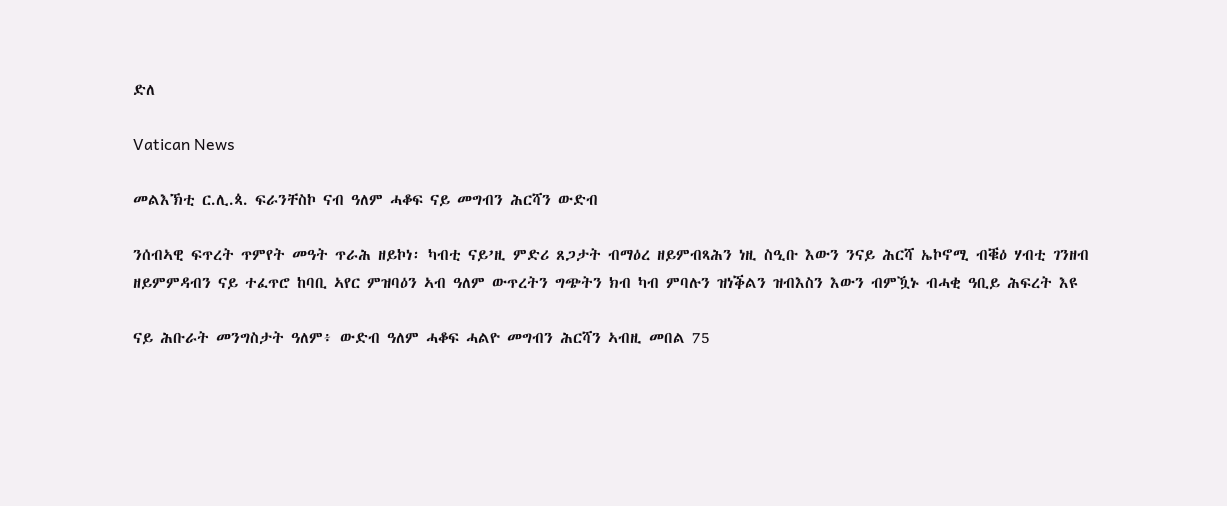ድለ

Vatican News

መልእኽቲ ር.ሊ.ጳ. ፍራንቸስኮ ናብ ዓለም ሓቆፍ ናይ መግብን ሕርሻን ውድብ

ንሰብኣዊ ፍጥረት ጥምየት መዓት ጥራሕ ዘይኮነ፡ ካብቲ ናይ’ዚ ምድሪ ጸጋታት ብማዕረ ዘይምብጻሕን ነዚ ስዒቡ እውን ንናይ ሕርሻ ኤኮኖሚ ብቑዕ ሃብቲ ገንዘብ ዘይምምዳብን ናይ ተፈጥሮ ከባቢ ኣየር ምዝባዕን ኣብ ዓለም ውጥረትን ግጭትን ክብ ካብ ምባሉን ዝነቕልን ዝብእስን እውን ብምዃኑ ብሓቂ ዓቢይ ሕፍረት እዩ

ናይ ሕቡራት መንግስታት ዓለም፥ ውድብ ዓለም ሓቆፍ ሓልዮ መግብን ሕርሻን ኣብዚ መበል 75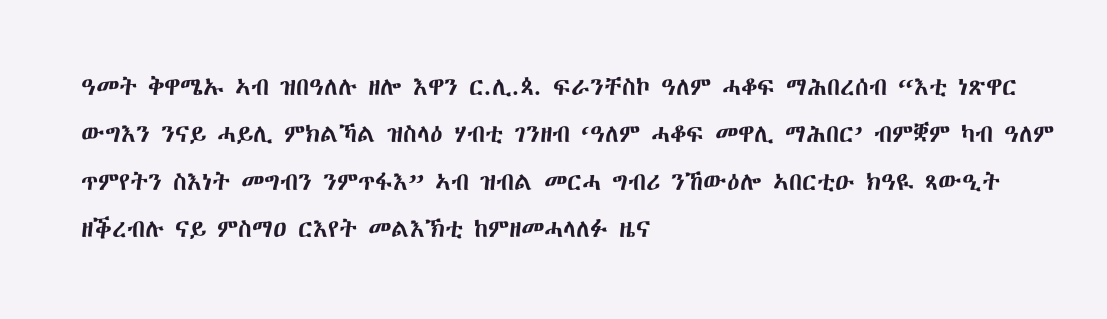ዓመት ቅዋሜኡ ኣብ ዝበዓለሉ ዘሎ እዋን ር.ሊ.ጳ. ፍራንቸስኮ ዓለም ሓቆፍ ማሕበረሰብ “እቲ ነጽዋር ውግእን ንናይ ሓይሊ ምክልኻል ዝስላዕ ሃብቲ ገንዘብ ‘ዓለም ሓቆፍ መዋሊ ማሕበር’ ብምቛም ካብ ዓለም ጥምየትን ስእነት መግብን ንምጥፋእ” ኣብ ዝብል መርሓ ግብሪ ንኸውዕሎ ኣበርቲዑ ክዓዪ ጻውዒት ዘቕረብሉ ናይ ምስማዐ ርእየት መልእኽቲ ከምዘመሓላለፉ ዜና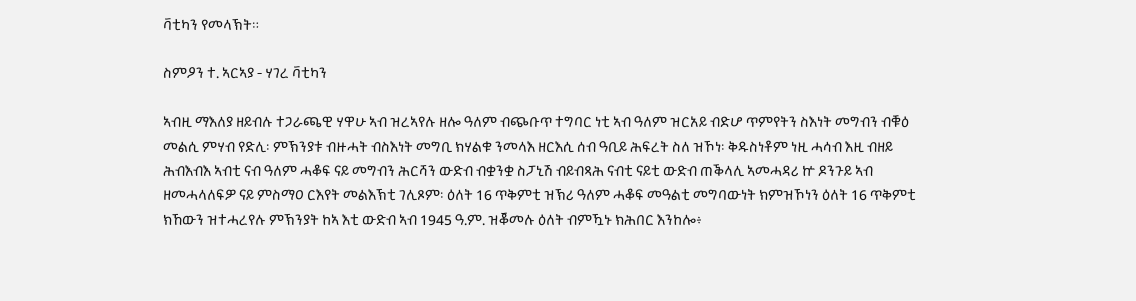ቫቲካን የመላኽት።

ስምዖን ተ. ኣርኣያ - ሃገረ ቫቲካን

ኣብዚ ማእለያ ዘይብሉ ተጋራጫዊ ሃዋሁ ኣብ ዝረኣየሉ ዘሎ ዓለም ብጭቡጥ ተግባር ነቲ ኣብ ዓለም ዝርአይ ብድሆ ጥምየትን ስእነት መግብን ብቑዕ መልሲ ምሃብ የድሊ፡ ምኽንያቱ ብዙሓት ብስእነት መግቢ ክሃልቁ ንመላእ ዘርእሲ ሰብ ዓቢይ ሕፍረት ስለ ዝኾነ፡ ቅዱስነቶም ነዚ ሓሳብ እዚ ብዘይ ሕብእብእ ኣብቲ ናብ ዓለም ሓቆፍ ናይ መግብን ሕርሻን ውድብ ብቋንቋ ስፓኒሽ ብይብጻሕ ናብቲ ናይቲ ውድብ ጠቕላሊ ኣመሓዳሪ ኵ ዶንጉይ ኣብ ዘመሓላለፍዎ ናይ ምስማዐ ርእየት መልእኽቲ ገሊጾም፡ ዕለት 16 ጥቅምቲ ዝኽሪ ዓለም ሓቆፍ መዓልቲ መግባውነት ክምዝኾነን ዕለት 16 ጥቅምቲ ክኸውን ዝተሓረየሉ ምኽንያት ከኣ እቲ ውድብ ኣብ 1945 ዓ.ም. ዝቖመሉ ዕለት ብምዃኑ ክሕበር እንከሎ፥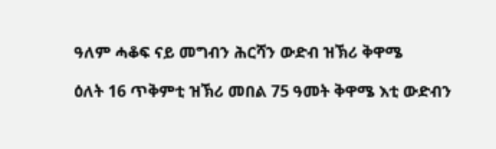ዓለም ሓቆፍ ናይ መግብን ሕርሻን ውድብ ዝኽሪ ቅዋሜ

ዕለት 16 ጥቅምቲ ዝኽሪ መበል 75 ዓመት ቅዋሜ እቲ ውድብን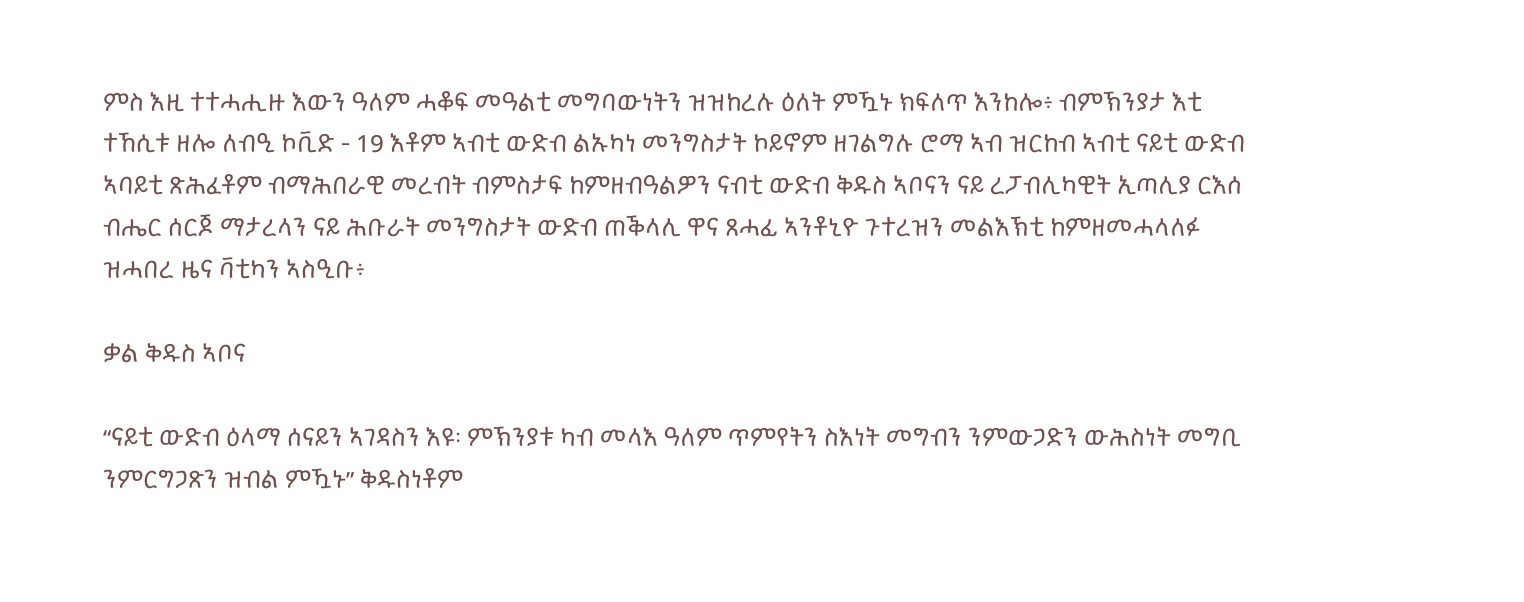ምስ እዚ ተተሓሒዙ እውን ዓለም ሓቆፍ መዓልቲ መግባውነትን ዝዝከረሉ ዕለት ምዃኑ ክፍለጥ እንከሎ፥ ብምኽንያታ እቲ ተኸሲቱ ዘሎ ለብዒ ኮቪድ - 19 እቶም ኣብቲ ውድብ ልኡካነ መንግስታት ኮይኖም ዘገልግሉ ሮማ ኣብ ዝርከብ ኣብቲ ናይቲ ውድብ ኣባይቲ ጽሕፈቶም ብማሕበራዊ መረብት ብምስታፍ ከምዘብዓልዎን ናብቲ ውድብ ቅዱስ ኣቦናን ናይ ረፓብሊካዊት ኢጣሊያ ርእሰ ብሔር ሰርጆ ማታረላን ናይ ሕቡራት መንግስታት ውድብ ጠቕላሊ ዋና ጸሓፊ ኣንቶኒዮ ጉተረዝን መልእኽቲ ከምዘመሓላለፉ ዝሓበረ ዜና ቫቲካን ኣስዒቡ፥

ቃል ቅዱስ ኣቦና

“ናይቲ ውድብ ዕላማ ሰናይን ኣገዳስን እዩ፡ ምኽንያቱ ካብ መላእ ዓለም ጥምየትን ስእነት መግብን ንምውጋድን ውሕስነት መግቢ ንምርግጋጽን ዝብል ምዃኑ” ቅዱስነቶም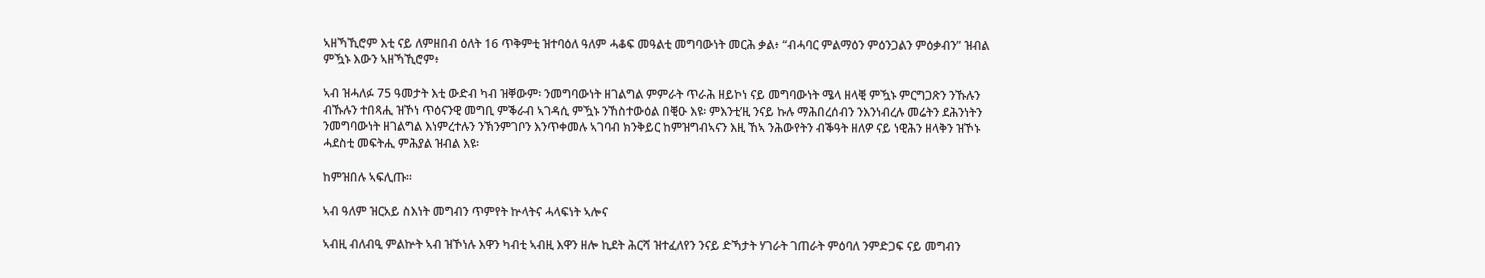ኣዘኻኺሮም እቲ ናይ ለምዘበብ ዕለት 16 ጥቅምቲ ዝተባዕለ ዓለም ሓቆፍ መዓልቲ መግባውነት መርሕ ቃል፥ “ብሓባር ምልማዕን ምዕንጋልን ምዕቃብን” ዝብል ምዃኑ እውን ኣዘኻኺሮም፥

ኣብ ዝሓለፉ 75 ዓመታት እቲ ውድብ ካብ ዝቐውም፡ ንመግባውነት ዘገልግል ምምራት ጥራሕ ዘይኮነ ናይ መግባውነት ሜላ ዘላቒ ምዃኑ ምርግጋጽን ንኹሉን ብኹሉን ተበጻሒ ዝኾነ ጥዕናንዊ መግቢ ምቕራብ ኣገዳሲ ምዃኑ ንኸስተውዕል በቒዑ እዩ፡ ምእንቲ’ዚ ንናይ ኩሉ ማሕበረሰብን ንእንነብረሉ መሬትን ደሕንነትን ንመግባውነት ዘገልግል እነምረተሉን ንኽንምገቦን እንጥቀመሉ ኣገባብ ክንቅይር ከምዝግብኣናን እዚ ኸኣ ንሕውየትን ብቕዓት ዘለዎ ናይ ነዊሕን ዘላቅን ዝኾኑ ሓደስቲ መፍትሒ ምሕያል ዝብል እዩ፡

ከምዝበሉ ኣፍሊጡ።

ኣብ ዓለም ዝርአይ ስእነት መግብን ጥምየት ኵላትና ሓላፍነት ኣሎና

ኣብዚ ብለብዒ ምልኵት ኣብ ዝኾነሉ እዋን ካብቲ ኣብዚ እዋን ዘሎ ኪደት ሕርሻ ዝተፈለየን ንናይ ድኻታት ሃገራት ገጠራት ምዕባለ ንምድጋፍ ናይ መግብን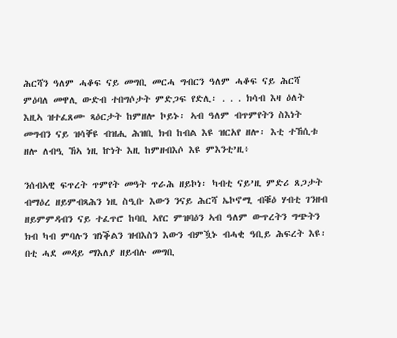ሕርሻን ዓለም ሓቆፍ ናይ መግቢ መርሓ ግብርን ዓለም ሓቆፍ ናይ ሕርሻ ምዕባለ መዋሊ ውድብ ተበግሶታት ምድጋፍ የድሊ፡ . . . ክሳብ እዛ ዕለት እዚኣ ዝተፈጸሙ ጻዕርታት ከምዘሎ ኮይኑ፡ ኣብ ዓለም ብጥምየትን ስእነት መግብን ናይ ዝሳቐዩ ብዝሒ ሕዝቢ ክብ ከብል እዩ ዝርአየ ዘሎ፡ እቲ ተኸሲቱ ዘሎ ለብዒ ኸኣ ነዚ ኵነት እዚ ከምዘብእሶ እዩ ምእንቲ’ዚ፥

ንሰብኣዊ ፍጥረት ጥምየት መዓት ጥራሕ ዘይኮነ፡ ካብቲ ናይ’ዚ ምድሪ ጸጋታት ብማዕረ ዘይምብጻሕን ነዚ ስዒቡ እውን ንናይ ሕርሻ ኤኮኖሚ ብቑዕ ሃብቲ ገንዘብ ዘይምምዳብን ናይ ተፈጥሮ ከባቢ ኣየር ምዝባዕን ኣብ ዓለም ውጥረትን ግጭትን ክብ ካብ ምባሉን ዝነቕልን ዝብእስን እውን ብምዃኑ ብሓቂ ዓቢይ ሕፍረት እዩ፡ በቲ ሓደ መዳይ ማእለያ ዘይብሉ መግቢ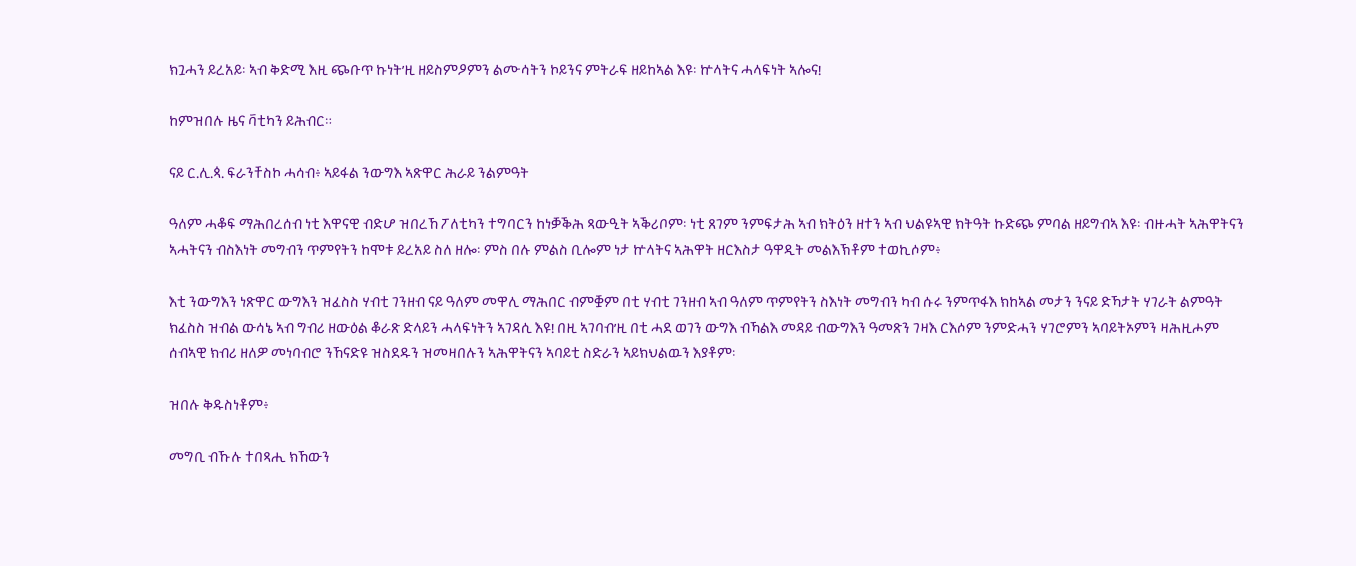ክጓሓን ይረአይ፡ ኣብ ቅድሚ እዚ ጭቡጥ ኩነት’ዚ ዘይስምዖምን ልሙሳትን ኮይንና ምትራፍ ዘይከኣል እዩ፡ ኵላትና ሓላፍነት ኣሎና!

ከምዝበሉ ዜና ቫቲካን ይሕብር።

ናይ ር.ሊ.ጳ. ፍራንቸስኮ ሓሳብ፥ ኣይፋል ንውግእ ኣጽዋር ሕራይ ንልምዓት

ዓለም ሓቆፍ ማሕበረሰብ ነቲ እዋናዊ ብድሆ ዝበረኸ ፖለቲካን ተግባርን ከነቓቕሕ ጻውዒት ኣቕሪቦም፡ ነቲ ጸገም ንምፍታሕ ኣብ ክትዕን ዘተን ኣብ ህልዩኣዊ ክትዓት ኩድጭ ምባል ዘይግብኣ እዩ፡ ብዙሓት ኣሕዋትናን ኣሓትናን ብስእነት መግብን ጥምየትን ከሞቱ ይረአይ ስለ ዘሎ፡ ምስ በሉ ምልስ ቢሎም ነታ ኵላትና ኣሕዋት ዘርእስታ ዓዋዲት መልእኽቶም ተወኪሶም፥

እቲ ንውግእን ነጽዋር ውግእን ዝፈስስ ሃብቲ ገንዘብ ናይ ዓለም መዋሊ ማሕበር ብምቛም በቲ ሃብቲ ገንዘብ ኣብ ዓለም ጥምየትን ስእነት መግብን ካብ ሱሩ ንምጥፋእ ክከኣል መታን ንናይ ድኻታት ሃገራት ልምዓት ክፈስስ ዝብል ውሳኔ ኣብ ግብሪ ዘውዕል ቆራጽ ድላይን ሓላፍነትን ኣገዳሲ እዩ! በዚ ኣገባብ’ዚ በቲ ሓደ ወገን ውግእ ብኻልእ መዳይ ብውግእን ዓመጽን ገዛእ ርእሶም ንምድሓን ሃገሮምን ኣባይትኦምን ዛሕዚሖም ሰብኣዊ ክብሪ ዘለዎ መነባብሮ ንኸናድዩ ዝስደዱን ዝመዛበሉን ኣሕዋትናን ኣባይቲ ስድራን ኣይክህልዉን እያቶም፡

ዝበሉ ቅዱስነቶም፥

መግቢ ብኹሉ ተበጻሒ ክኸውን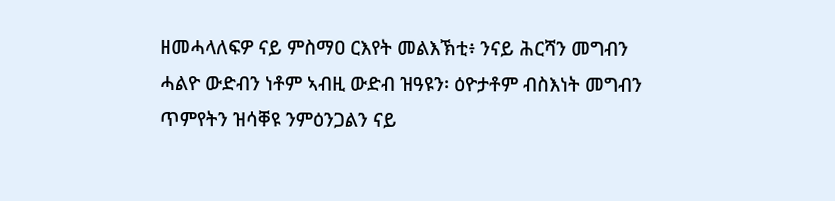ዘመሓላለፍዎ ናይ ምስማዐ ርእየት መልእኽቲ፥ ንናይ ሕርሻን መግብን ሓልዮ ውድብን ነቶም ኣብዚ ውድብ ዝዓዩን፡ ዕዮታቶም ብስእነት መግብን ጥምየትን ዝሳቐዩ ንምዕንጋልን ናይ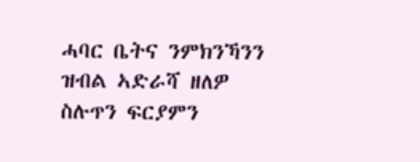ሓባር ቤትና ንምክንኻንን ዝብል ኣድራሻ ዘለዎ ስሉጥን ፍርያምን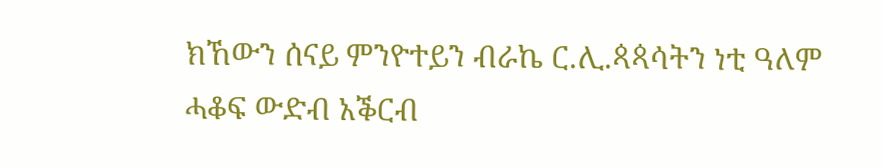ክኸውን ሰናይ ምንዮተይን ብራኬ ር.ሊ.ጳጳሳትን ነቲ ዓለም ሓቆፍ ውድብ አቕርብ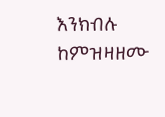እንክብሉ ከምዝዛዘሙ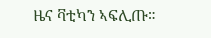ዜና ቫቲካን ኣፍሊጡ።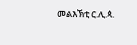መልእኽቲ ር.ሊ.ጳ.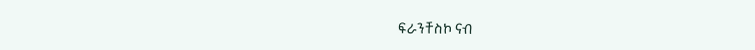ፍራንቸስኮ ናብ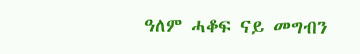ዓለም ሓቆፍ ናይ መግብን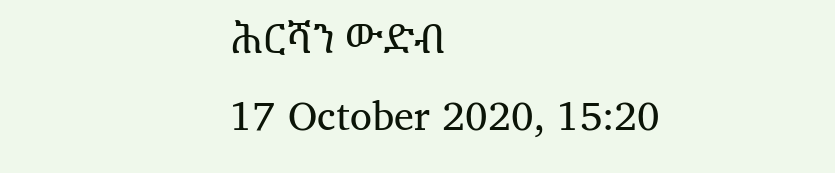ሕርሻን ውድብ
17 October 2020, 15:20